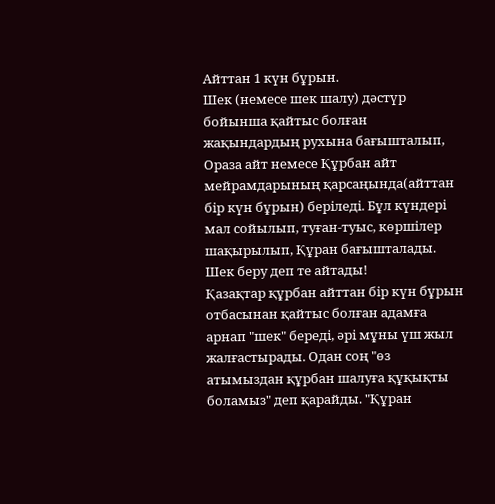Айттан 1 күн бұрын.
Шек (немесе шек шалу) дәстүр бойынша қайтыс болған жақындардың рухына бағышталып,
Ораза айт немесе Құрбан айт мейрамдарының қарсаңында(айттан бір күн бұрын) беріледі. Бұл күндері мал сойылып, туған-туыс, көршілер шақырылып, Құран бағышталады.
Шек беру деп те айтады!
Қазақтар құрбан айттан бір күн бұрын отбасынан қайтыс болған адамға арнап "шек" береді, әрі мұны үш жыл жалғастырады. Одан соң "өз атымыздан құрбан шалуға құқықты боламыз" деп қарайды. "Құран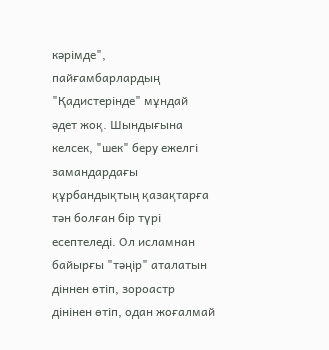кәрімде", пайғамбарлардың "Қадистерінде" мұндай әдет жоқ. Шындығына келсек, "шек" беру ежелгі замандардағы құрбандықтың қазақтарға тән болған бір түрі есептеледі. Ол исламнан байырғы "тәңір" аталатын діннен өтіп, зороастр дінінен өтіп, одан жоғалмай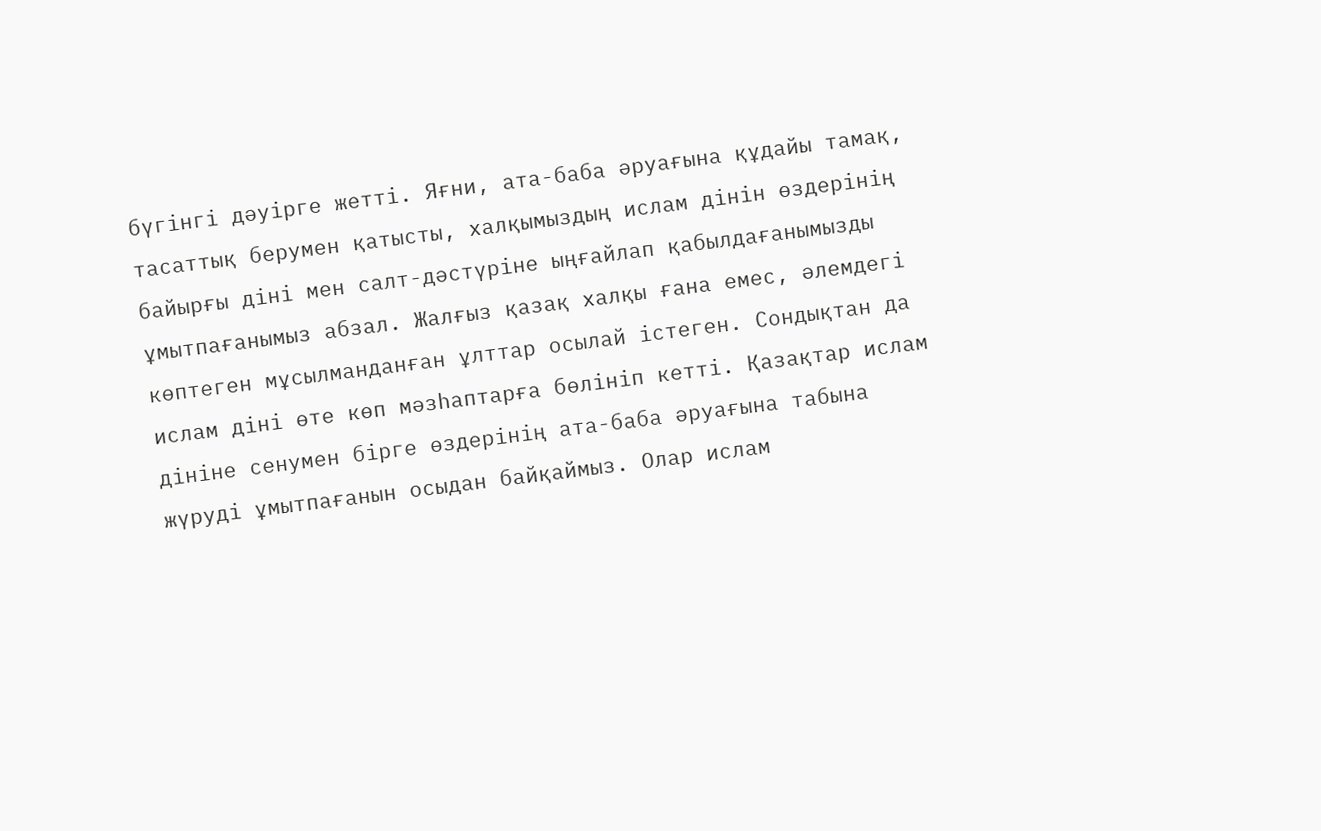бүгінгі дәуірге жетті. Яғни, ата-баба әруағына құдайы тамақ, тасаттық берумен қатысты, халқымыздың ислам дінін өздерінің байырғы діні мен салт-дәстүріне ыңғайлап қабылдағанымызды ұмытпағанымыз абзал. Жалғыз қазақ халқы ғана емес, әлемдегі көптеген мұсылманданған ұлттар осылай істеген. Сондықтан да ислам діні өте көп мәзһаптарға бөлініп кетті. Қазақтар ислам дініне сенумен бірге өздерінің ата-баба әруағына табына жүруді ұмытпағанын осыдан байқаймыз. Олар ислам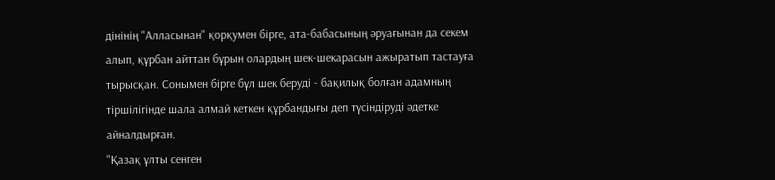дінінің "Алласынан" қорқумен бірге, ата-бабасының әруағынан да секем алып, құрбан айттан бұрын олардың шек-шекарасын ажыратып тастауға тырысқан. Сонымен бірге бұл шек беруді - бақилық болған адамның тіршілігінде шала алмай кеткен құрбандығы деп түсіндіруді әдетке айналдырған.
"Қазақ ұлты сенген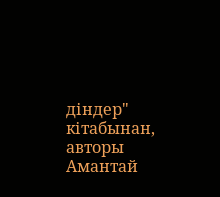діндер" кітабынан, авторы Амантай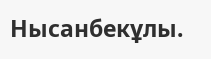Нысанбекұлы.